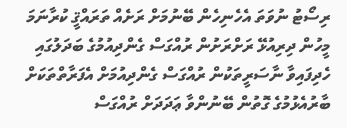ރިސޯޓު ނުވަތަ އެހެނިހެން ބޭނުމަށް ރަށެއް ތަރައްޤީ ކުރާނަމަ މީހުން ދިރިއުޅޭ ރަށްރަށުން ރުއްގަސް ގެންދިއުމުގެ ބަދަލުގައި ހެދިފައިވާ ނާސަރީތަކުން ރުއްގަސް ގެންދިއުމަށް އެފަރާތްތަކަށް ބާރުއެޅުމުގެ ގޮތުން ބޭނުންވާ ޢަދަދަށް ރުއްގަސް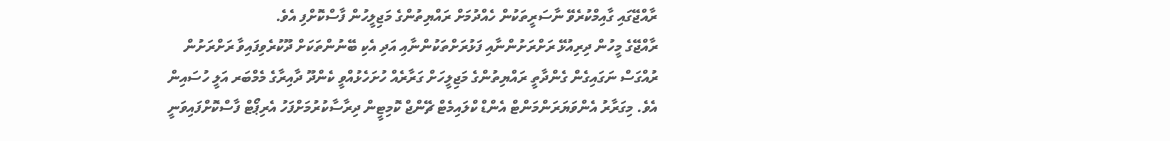ރާއްޖޭގައި ގާއިމްކުރެވޭ ނާސަރީތަކުން ހެއްދުމަށް ރައްޔިތުންގެ މަޖިލީހުން ފާސްކޮށްފި އެވެ.
ރާއްޖޭގެ މީހުން ދިރިއުޅޭ ރަށްރަށުންނާއި ފަޅުރަށްތަކުންނާއި އަދި އެކި ބޭނުންތަކަށް ދޫކުރެވިފައިވާ ރަށްރަށުން ރުއްގަސް ނަގައިގެން ގެންދާތީ ރައްޔިތުންގެ މަޖިލީހަށް ގަރާރެއް ހުށަހެޅުއްވީ ކެންދޫ ދާއިރާގެ މެމްބަރ އަލީ ހުސައިން އެވެ. މިގަރާރު އެންވަޔަރަންމަންޓް އެންޑް ކްލައިމެޓް ޗޭންޖް ކޮމިޓީން ދިރާސާކުރުމަށްފަހު އެރިޕޯޓް ފާސްކޮށްފައިވަނީ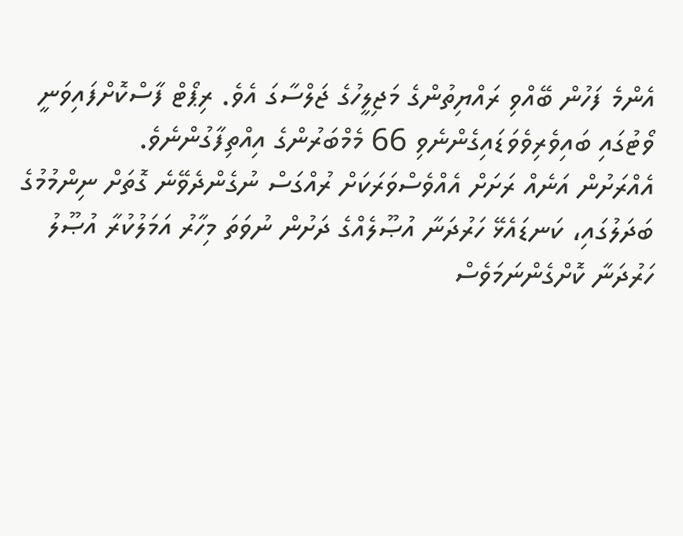އެންމެ ފަހުން ބޭއްވި ރައްޔިތުންގެ މަޖިލީހުގެ ޖަލްސާގަ އެވެ. ރިޕޯޓް ފާސްކޮށްފައިވަނީ ވޯޓުގައި ބައިވެރިވެވަޑައިގެންނެވި 66 މެމްބަރުންގެ އިއްތިފާގުންނެވެ.
އެއްރަށުން އަނެއް ރަށަށް އެއްވެސްވަރަކަށް ރުއްގަސް ނުގެންދެވޭނެ ގޮތަށް ނިންމުމުގެ ބަދަލުގައި، ކަނޑައެޅޭ ހަރުދަނާ އުޞޫލެއްގެ ދަށުން ނުވަތަ މިހާރު އަމަލުކުރާ އުޞޫލު ހަރުދަނާ ކޮށްގެންނަމަވެސް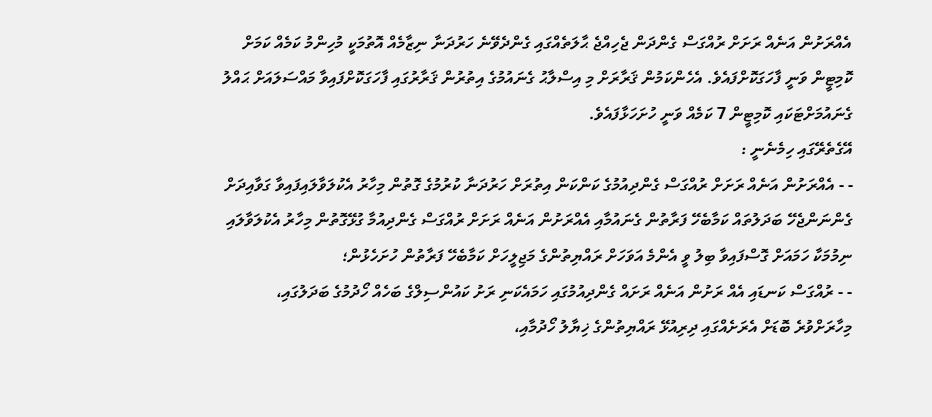އެއްރަށުން އަނެއް ރަށަށް ރުއްގަސް ގެންދަން ޖެހިއްޖެ ޙާލަތެއްގައި ގެންދެވޭނެ ހަރުދަނާ ނިޒާމެއް އޮތުމަކީ މުހިންމު ކަމެއް ކަމަށް ކޮމިޓީން ވަނީ ފާހަގަކޮށްފައެވެ. އެހެންކަމުން ޤަރާރަށް މި އިސްލާޙު ގެނައުމުގެ އިތުރުން ޤަރާރުގައި ފާހަގަކޮށްފައިވާ މައްސަލައަށް ޙައްލު ގެނައުމަށްޓަކައި ކޮމިޓީން 7 ކަމެއް ވަނީ ހުށަހަޅާފައެވެ.
އޭގެތެރޭގައި ހިމެނެނީ :
- - އެއްރަށުން އަނެއް ރަށަށް ރުއްގަސް ގެންދިއުމުގެ ކަންކަން އިތުރަށް ހަރުދަނާ ކުރުމުގެ ގޮތުން މިހާރު އެކުލަވާލައިފައިވާ ގަވާއިދަށް ގެންނަންޖެހޭ ބަދަލުތައް ކަމާބެހޭ ފަރާތުން ގެނައުމާއި އެއްރަށުން އަނެއް ރަށަށް ރުއްގަސް ގެންދިއުމާ ގުޅޭގޮތުން މިހާރު އެކުލަވާލައި ނިމުމަކާ ހަމައަށް ގޮސްފައިވާ ބިލު ވީ އެންމެ އަވަހަށް ރައްޔިތުންގެ މަޖިލީހަށް ކަމާބެހޭ ފަރާތުން ހުށަހެޅުން؛
- - ރުއްގަސް ކަނޑައި އެއް ރަށުން އަނެއް ރަށައް ގެންދިއުމުގައި ހަމައެކަނި ރަށު ކައުންސިލްގެ ބަހެއް ހޯދުމުގެ ބަދަލުގައި، މިހާރަށްވުރެ ބޮޑަށް އެރަށެއްގައި ދިރިއުޅޭ ރައްޔިތުންގެ ޚިޔާލު ހޯދުމާއި،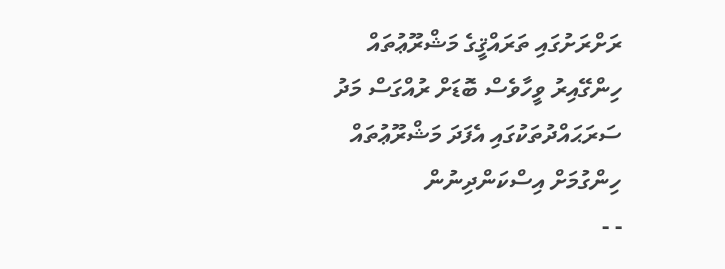ރަށްރަށުގައި ތަރައްޤީގެ މަޝްރޫޢުތައް ހިންގޭއިރު ވީހާވެސް ބޮޑަށް ރުއްގަސް މަދު ސަރަޙައްދުތަކުގައި އެފަދަ މަޝްރޫޢުތައް ހިންގުމަށް އިސްކަންދިނުން
- -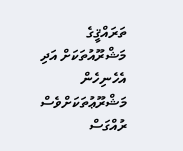ތަރައްޤީގެ މަޝްރޫއުތަކަށް އަދި އެހެނިހެން މަޝްރޫޢުތަކަށްވެސް ރުއްގަސް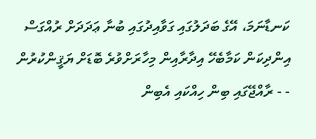ކަނޑާނަމަ، އޭގެ ބަދަލުގައި ގަވާއިދުގައި ބުނާ ޢަދަދަށް ރުއްގަސް އިންދިކަން ކަމާބެހޭ އިދާރާއިން މިހާރަށްވުރެ ބޮޑަށް ޔަޤީންކުރުން
- - ރާއްޖޭގައި ބިން ހިއްކައި އެބިން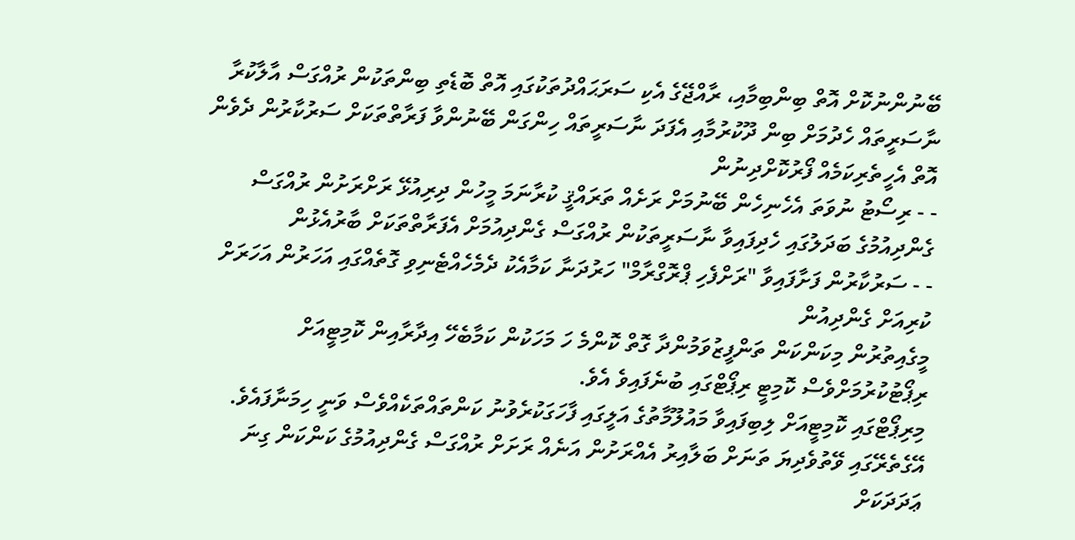ބޭނުންނުކޮށް އޮތް ބިންބިމާއި، ރާއްޖޭގެ އެކި ސަރަޙައްދުތަކުގައި އޮތް ބޮޑެތި ބިންތަކުން ރުއްގަސް އާލާކުރާ ނާސަރީތައް ހެދުމަށް ބިން ދޫކުރުމާއި އެފަދަ ނާސަރީތައް ހިންގަން ބޭނުންވާ ފަރާތްތަކަށް ސަރުކާރުން ދެވެން އޮތް އެހީތެރިކަމެއް ފޯރުކޮށްދިނުން
- - ރިސޯޓު ނުވަތަ އެހެނިހެން ބޭނުމަށް ރަށެއް ތަރައްޤީ ކުރާނަމަ މީހުން ދިރިއުޅޭ ރަށްރަށުން ރުއްގަސް ގެންދިއުމުގެ ބަދަލުގައި ހެދިފައިވާ ނާސަރީތަކުން ރުއްގަސް ގެންދިއުމަށް އެފަރާތްތަކަށް ބާރުއެޅުން
- - ސަރުކާރުން ފަށާފައިވާ "ރަށްފެހި ޕްރޮގްރާމް" ހަރުދަނާ ކަމާއެކު ދެމެހެއްޓެނިވި ގޮތެއްގައި އަހަރުން އަހަރަށް ކުރިއަށް ގެންދިއުން
މީގެއިތުރުން މިކަންކަން ތަންފީޒުވަމުންދާ ގޮތް ކޮންމެ ހަ މަހަކުން ކަމާބެހޭ އިދާރާއިން ކޮމިޓީއަށް ރިޕޯޓުކުރުމަށްވެސް ކޮމިޓީ ރިޕޯޓްގައި ބުނެފައިވެ އެވެ.
މިރިޕޯޓްގައި ކޮމިޓީއަށް ލިބިފައިވާ މައުލޫމާތުގެ އަލީގައި ފާހަގަކުރެވުނު ކަންތައްތަކެއްވެސް ވަނީ ހިމަނާފައެވެ.
އޭގެތެރޭގައި ވޭތުވެދިޔަ ތަނަށް ބަލާއިރު އެއްރަށުން އަނެއް ރަށަށް ރުއްގަސް ގެންދިއުމުގެ ކަންކަން ގިނަ ޢަދަދަކަށް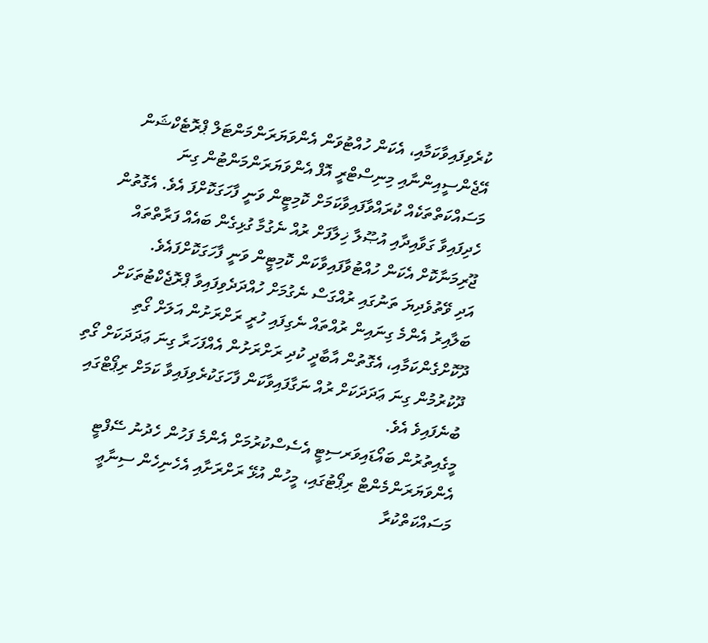ކުރެވިފައިވާކަމާއި، އެކަން ހުއްޓުވަން އެންވަޔަރަންމަންޓަލް ޕްރޮޓެކްޝަން އޭޖެންސީއިންނާއި މިނިސްޓްރީ އޮފް އެންވަޔަރަންމަންޓުން ގިނަ މަސައްކަތްތަކެއް ކުރައްވާފައިވާކަމަށް ކޮމިޓީން ވަނީ ފާހަގަކޮށްފަ އެވެ. އެގޮތުން ހެދިފައިވާ ގަވާއިދާއި އުޞޫލާ ޚިލާފަށް ރުއް ނެގުމާ ގުޅިގެން ބައެއް ފަރާތްތައް ޖޫރިމަނާކޮށް އެކަން ހުއްޓުވާފައިވާކަން ކޮމިޓީން ވަނީ ފާހަގަކޮށްފައެވެ.
އަދި ވޭތުވެދިޔަ ތަނުގައި ރުއްގަސް ނެގުމަށް ހުއްދަދެވިފައިވާ ޕްރޮޖެކްޓުތަކަށް ބަލާއިރު އެންމެ ގިނައިން ރުއްތައް ނެގިފައި ހުރީ ރަށްރަށުން އަލަށް ގޯތި ދޫކޮށްގެންކަމާއި، އެގޮތުން އާބާދީ ކުދި ރަށްރަށުން އެއްފަހަރާ ގިނަ ޢަދަދަކަށް ގޯތި ދޫކުރުމުން ގިނަ ޢަދަދަކަށް ރުއް ނަގާފައިވާކަން ފާހަގަކުރެވިފައިވާ ކަމަށް ރިޕޯޓްގައި ބުނެފައިވެ އެވެ.
މީގެއިތުރުން ބައޯޑައިވަރސިޓީ އެސެސްކުރުމަށް އެންމެ ފަހުން ހެދުނު ސޭފްޓީ އެންވަޔަރަންމެންޓް ރިޕޯޓުގައި، މީހުން އުޅޭ ރަށްރަށާއި އެހެނިހެން ސިނާޢީ މަސައްކަތްކުރާ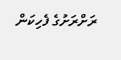ރަށްރަށުގެ ފެހިކަން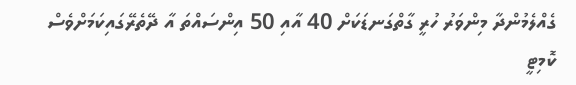ގެއްލެމުންދާ މިންވަރު ހުރީ ގާތްގަނޑަކަށް 40 އާއި 50 އިންސައްތަ އާ ދޭތެރޭގައިކަމަށްވެސް ކޮމިޓީ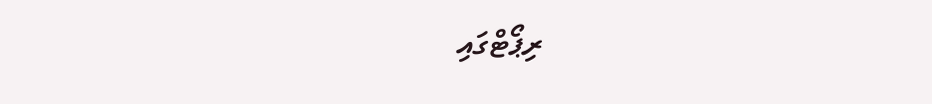ރިޕޯޓްގައި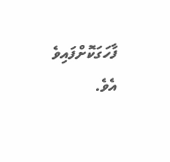ފާހަގަކޮށްފައިވެ އެވެ.